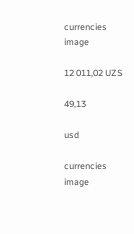currencies image

12 011,02 UZS

49,13

usd

currencies image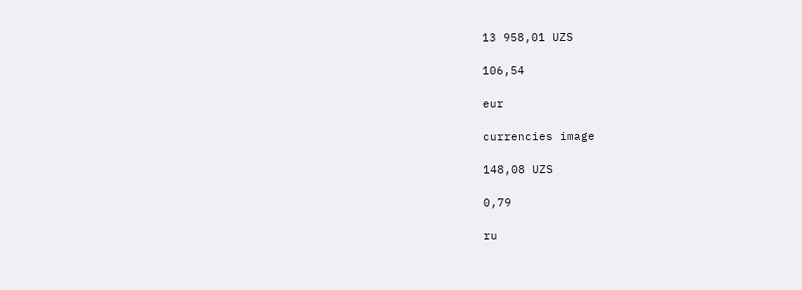13 958,01 UZS

106,54

eur

currencies image

148,08 UZS

0,79

ru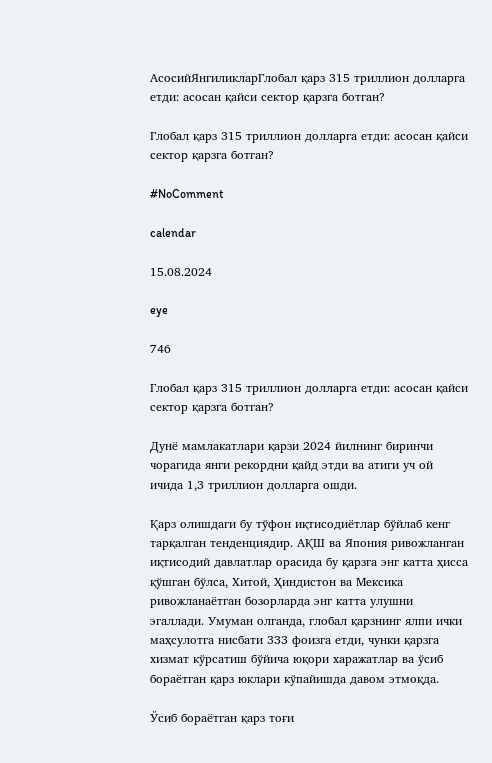АсосийЯнгиликларГлобал қарз 315 триллион долларга етди: асосан қайси сектор қарзга ботган?

Глобал қарз 315 триллион долларга етди: асосан қайси сектор қарзга ботган?

#NoComment

calendar

15.08.2024

eye

746

Глобал қарз 315 триллион долларга етди: асосан қайси сектор қарзга ботган?

Дунё мамлакатлари қарзи 2024 йилнинг биринчи чорагида янги рекордни қайд этди ва атиги уч ой ичида 1,3 триллион долларга ошди.

Қарз олишдаги бу тўфон иқтисодиётлар бўйлаб кенг тарқалган тенденциядир. АҚШ ва Япония ривожланган иқтисодий давлатлар орасида бу қарзга энг катта ҳисса қўшган бўлса, Хитой, Ҳиндистон ва Мексика ривожланаётган бозорларда энг катта улушни эгаллади. Умуман олганда, глобал қарзнинг ялпи ички маҳсулотга нисбати 333 фоизга етди, чунки қарзга хизмат кўрсатиш бўйича юқори харажатлар ва ўсиб бораётган қарз юклари кўпайишда давом этмоқда.

Ўсиб бораётган қарз тоғи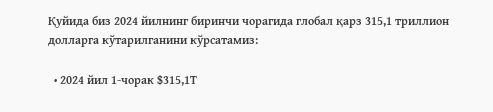Қуйида биз 2024 йилнинг биринчи чорагида глобал қарз 315,1 триллион долларга кўтарилганини кўрсатамиз:

  • 2024 йил 1-чорак $315,1Т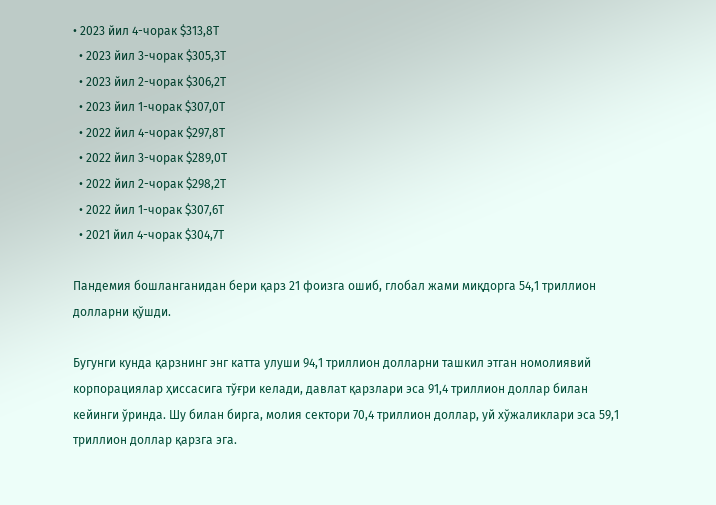• 2023 йил 4-чорак $313,8Т
  • 2023 йил 3-чорак $305,3Т
  • 2023 йил 2-чорак $306,2Т
  • 2023 йил 1-чорак $307,0Т
  • 2022 йил 4-чорак $297,8Т
  • 2022 йил 3-чорак $289,0Т
  • 2022 йил 2-чорак $298,2Т
  • 2022 йил 1-чорак $307,6Т
  • 2021 йил 4-чорак $304,7Т

Пандемия бошланганидан бери қарз 21 фоизга ошиб, глобал жами миқдорга 54,1 триллион долларни қўшди.

Бугунги кунда қарзнинг энг катта улуши 94,1 триллион долларни ташкил этган номолиявий корпорациялар ҳиссасига тўғри келади, давлат қарзлари эса 91,4 триллион доллар билан кейинги ўринда. Шу билан бирга, молия сектори 70,4 триллион доллар, уй хўжаликлари эса 59,1 триллион доллар қарзга эга.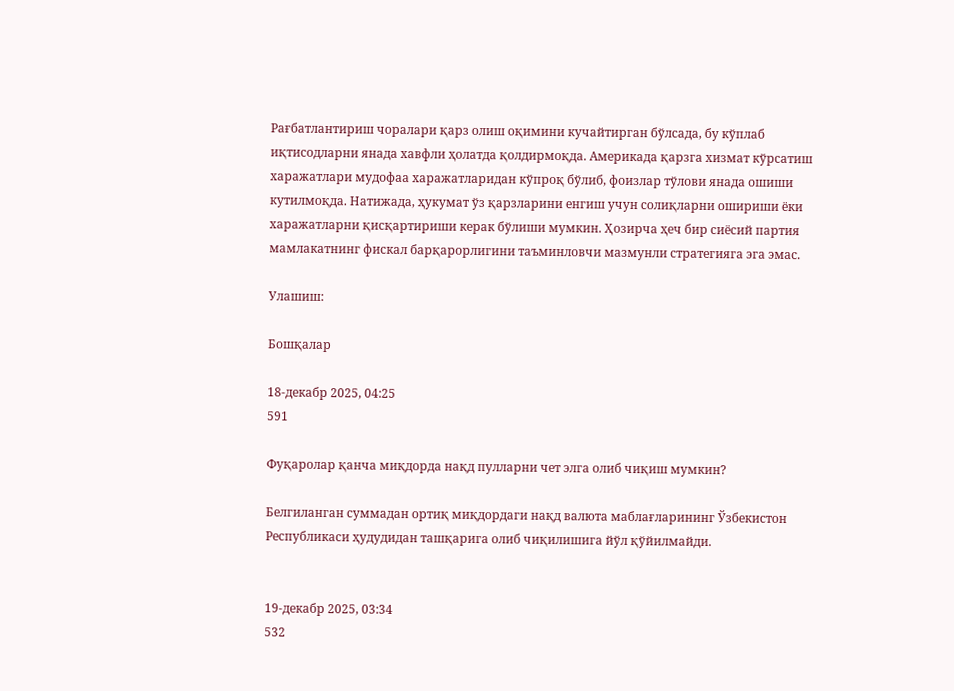Рағбатлантириш чоралари қарз олиш оқимини кучайтирган бўлсада, бу кўплаб иқтисодларни янада хавфли ҳолатда қолдирмоқда. Америкада қарзга хизмат кўрсатиш харажатлари мудофаа харажатларидан кўпроқ бўлиб, фоизлар тўлови янада ошиши кутилмоқда. Натижада, ҳукумат ўз қарзларини енгиш учун солиқларни ошириши ёки харажатларни қисқартириши керак бўлиши мумкин. Ҳозирча ҳеч бир сиёсий партия мамлакатнинг фискал барқарорлигини таъминловчи мазмунли стратегияга эга эмас.

Улашиш:

Бошқалар

18-декабр 2025, 04:25
591

Фуқаролар қанча миқдорда нақд пулларни чет элга олиб чиқиш мумкин?

Белгиланган суммадан ортиқ миқдордаги нақд валюта маблағларининг Ўзбекистон Республикаси ҳудудидан ташқарига олиб чиқилишига йўл қўйилмайди.


19-декабр 2025, 03:34
532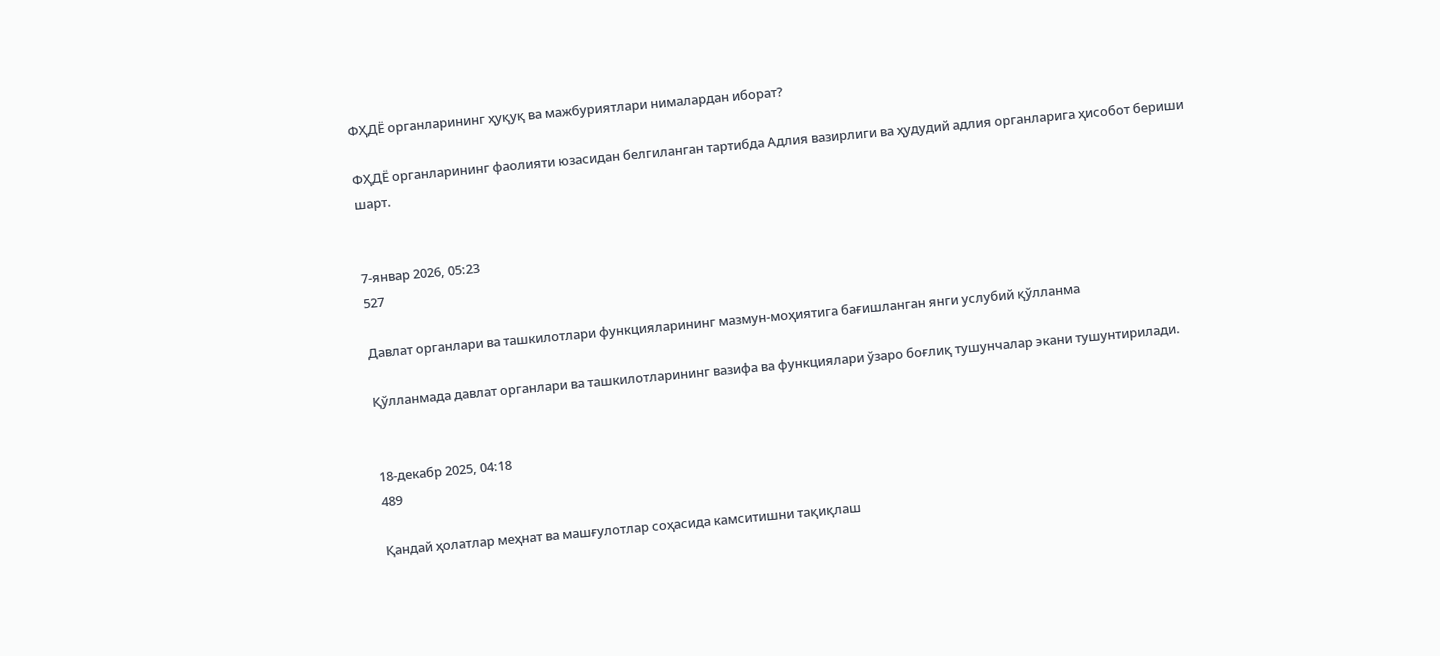ФҲДЁ органларининг ҳуқуқ ва мажбуриятлари нималардан иборат?

ФҲДЁ органларининг фаолияти юзасидан белгиланган тартибда Адлия вазирлиги ва ҳудудий адлия органларига ҳисобот бериши шарт.


7-январ 2026, 05:23
527

Давлат органлари ва ташкилотлари функцияларининг мазмун-моҳиятига бағишланган янги услубий қўлланма

Қўлланмада давлат органлари ва ташкилотларининг вазифа ва функциялари ўзаро боғлиқ тушунчалар экани тушунтирилади.


18-декабр 2025, 04:18
489

Қандай ҳолатлар меҳнат ва машғулотлар соҳасида камситишни тақиқлаш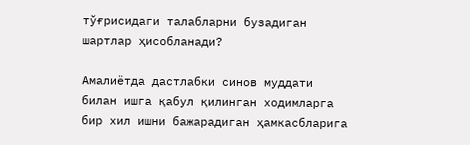тўғрисидаги талабларни бузадиган шартлар ҳисобланади?

Амалиётда дастлабки синов муддати билан ишга қабул қилинган ходимларга бир хил ишни бажарадиган ҳамкасбларига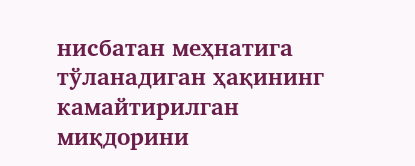нисбатан меҳнатига тўланадиган ҳақининг камайтирилган миқдорини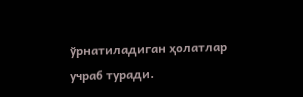ўрнатиладиган ҳолатлар учраб туради.